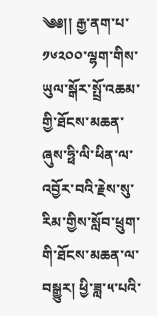༄༅།། རྒྱ་ནག་པ་༡༦༢༠༠་ལྷག་གིས་ཡུལ་སྒོར་སྤྲོ་འཆམ་གྱི་ཐོངས་མཆན་ཞུས་ཧྥི་ལི་ཕིན་ལ་འབྱོར་བའི་རྗེས་སུ་རིམ་གྱིས་སློབ་ཕྲུག་གི་ཐོངས་མཆན་ལ་བསྒྱུར། ཕྱི་ཟླ་༥་པའི་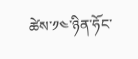ཚེས་༡༤་ཉིན་ཧོང་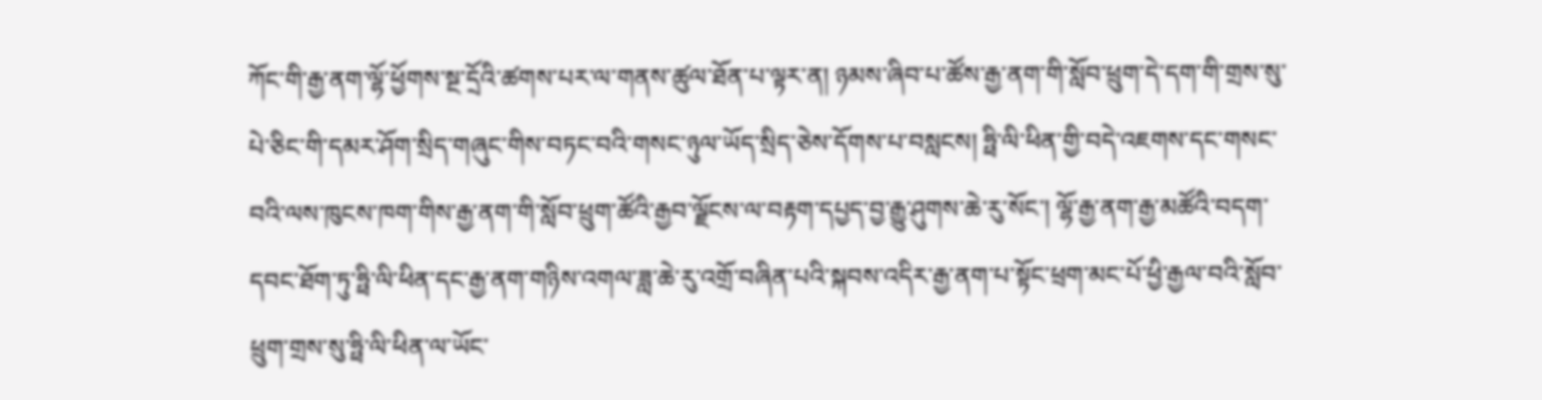ཀོང་གི་རྒྱ་ནག་ལྷོ་ཕྱོགས་སྔ་དྲོའི་ཚགས་པར་ལ་གནས་ཚུལ་ཐོན་པ་ལྟར་ན། ཉམས་ཞིབ་པ་ཚོས་རྒྱ་ནག་གི་སློབ་ཕྲུག་དེ་དག་གི་གྲས་སུ་པེ་ཅིང་གི་དམར་ཤོག་སྲིད་གཞུང་གིས་བཏང་བའི་གསང་ཉུལ་ཡོད་སྲིད་ཅེས་དོགས་པ་བསླངས། ཧྥི་ལི་ཕིན་གྱི་བདེ་འཇགས་དང་གསང་བའི་ལས་ཁུངས་ཁག་གིས་རྒྱ་ནག་གི་སློབ་ཕྲུག་ཚོའི་རྒྱབ་ལྗོངས་ལ་བརྟག་དཔྱད་བྱ་རྒྱུ་ཤུགས་ཆེ་རུ་སོང་། ལྷོ་རྒྱ་ནག་རྒྱ་མཚོའི་བདག་དབང་ཐོག་ཏུ་ཧྥི་ལི་ཕིན་དང་རྒྱ་ནག་གཉིས་འགལ་ཟླ་ཆེ་རུ་འགྲོ་བཞིན་པའི་སྐབས་འདིར་རྒྱ་ནག་པ་སྟོང་ཕྲག་མང་པོ་ཕྱི་རྒྱལ་བའི་སློབ་ཕྲུག་གྲས་སུ་ཧྥི་ལི་ཕིན་ལ་ཡོང་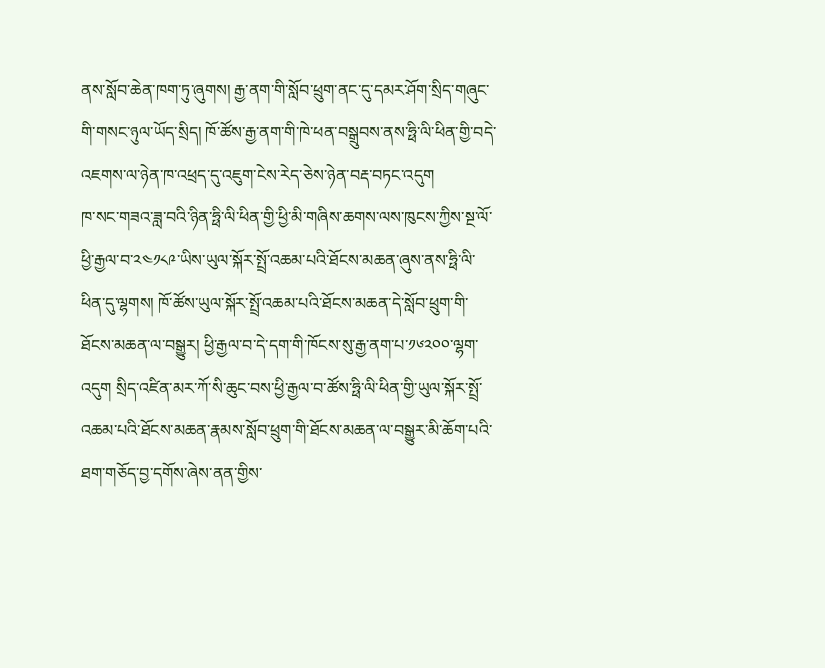ནས་སློབ་ཆེན་ཁག་ཏུ་ཞུགས། རྒྱ་ནག་གི་སློབ་ཕྲུག་ནང་དུ་དམར་ཤོག་སྲིད་གཞུང་གི་གསང་ཉུལ་ཡོད་སྲིད། ཁོ་ཚོས་རྒྱ་ནག་གི་ཁེ་ཕན་བསྒྲུབས་ནས་ཧྥི་ལི་ཕིན་གྱི་བདེ་འཇགས་ལ་ཉེན་ཁ་འཕྲད་དུ་འཇུག་ངེས་རེད་ཅེས་ཉེན་བརྡ་བཏང་འདུག
ཁ་སང་གཟའ་ཟླ་བའི་ཉིན་ཧྥི་ལི་ཕིན་གྱི་ཕྱི་མི་གཞིས་ཆགས་ལས་ཁུངས་ཀྱིས་སྔ་ལོ་ཕྱི་རྒྱལ་བ་༢༤༡༨༩་ཡིས་ཡུལ་སྐོར་སྤྲོ་འཆམ་པའི་ཐོངས་མཆན་ཞུས་ནས་ཧྥི་ལི་ཕིན་དུ་ལྷགས། ཁོ་ཚོས་ཡུལ་སྐོར་སྤྲོ་འཆམ་པའི་ཐོངས་མཆན་དེ་སློབ་ཕྲུག་གི་ཐོངས་མཆན་ལ་བསྒྱུར། ཕྱི་རྒྱལ་བ་དེ་དག་གི་ཁོངས་སུ་རྒྱ་ནག་པ་༡༦༢༠༠་ལྷག་འདུག སྲིད་འཛིན་མར་ཀོ་སི་ཆུང་བས་ཕྱི་རྒྱལ་བ་ཚོས་ཧྥི་ལི་ཕིན་གྱི་ཡུལ་སྐོར་སྤྲོ་འཆམ་པའི་ཐོངས་མཆན་རྣམས་སློབ་ཕྲུག་གི་ཐོངས་མཆན་ལ་བསྒྱུར་མི་ཆོག་པའི་ཐག་གཅོད་བྱ་དགོས་ཞེས་ནན་གྱིས་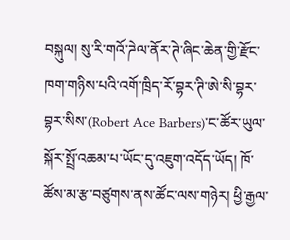བསྐུལ། སུ་རི་གའོ་ཌེལ་ནོར་ཊེ་ཞིང་ཆེན་གྱི་རྫོང་ཁག་གཉིས་པའི་འགོ་ཁྲིད་རོ་བྷར་ཊི་ཨེ་སི་བྷར་བྷར་སིས་(Robert Ace Barbers)་ང་ཚོར་ཡུལ་སྐོར་སྤྲོ་འཆམ་པ་ཡོང་དུ་འཇུག་འདོད་ཡོད། ཁོ་ཚོས་མ་རྩ་བཙུགས་ནས་ཚོང་ལས་གཉེར། ཕྱི་རྒྱལ་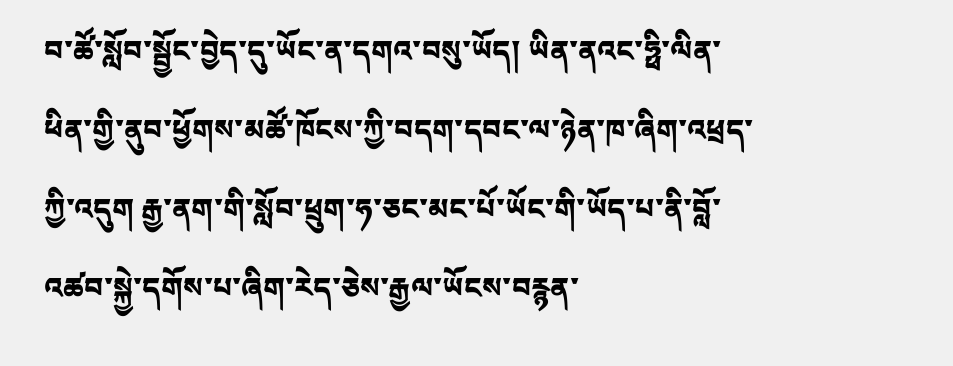བ་ཚོ་སློབ་སྦྱོང་བྱེད་དུ་ཡོང་ན་དགའ་བསུ་ཡོད། ཡིན་ནའང་ཧྥི་ལིན་ཕིན་གྱི་ནུབ་ཕྱོགས་མཚོ་ཁོངས་ཀྱི་བདག་དབང་ལ་ཉེན་ཁ་ཞིག་འཕྲད་ཀྱི་འདུག རྒྱ་ནག་གི་སློབ་ཕྲུག་ཧ་ཅང་མང་པོ་ཡོང་གི་ཡོད་པ་ནི་བློ་འཚབ་སྐྱེ་དགོས་པ་ཞིག་རེད་ཅེས་རྒྱལ་ཡོངས་བརྙན་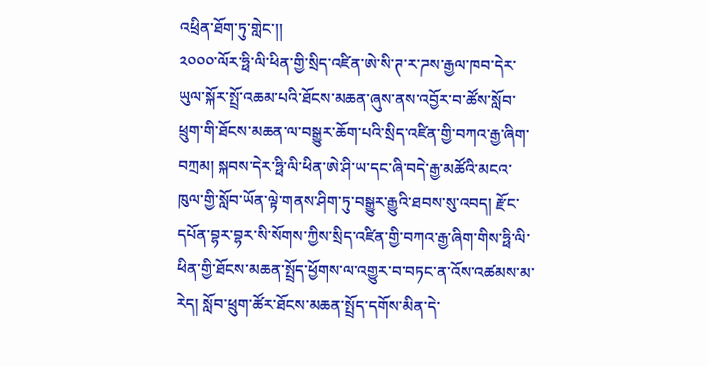འཕྲིན་ཐོག་ཏུ་གླེང་།།
༢༠༠༠་ལོར་ཧྥི་ལི་ཕིན་གྱི་སྲིད་འཛིན་ཨེ་སི་ཊ་ར་ཌས་རྒྱལ་ཁབ་དེར་ཡུལ་སྐོར་སྤྲོ་འཆམ་པའི་ཐོངས་མཆན་ཞུས་ནས་འབྱོར་བ་ཚོས་སློབ་ཕྲུག་གི་ཐོངས་མཆན་ལ་བསྒྱུར་ཆོག་པའི་སྲིད་འཛིན་གྱི་བཀའ་རྒྱ་ཞིག་བཀྲམ། སྐབས་དེར་ཧྥི་ལི་ཕིན་ཨེ་ཤི་ཡ་དང་ཞི་བདེ་རྒྱ་མཚོའི་མངའ་ཁུལ་གྱི་སློབ་ཡོན་ལྟེ་གནས་ཤིག་ཏུ་བསྒྱུར་རྒྱུའི་ཐབས་སུ་འབད། རྫོང་དཔོན་བྷར་བྷར་སི་སོགས་ཀྱིས་སྲིད་འཛིན་གྱི་བཀའ་རྒྱ་ཞིག་གིས་ཧྥི་ལི་ཕིན་གྱི་ཐོངས་མཆན་སྤྲོད་ཕྱོགས་ལ་འགྱུར་བ་བཏང་ན་འོས་འཚམས་མ་རེད། སློབ་ཕྲུག་ཚོར་ཐོངས་མཆན་སྤྲོད་དགོས་མིན་དེ་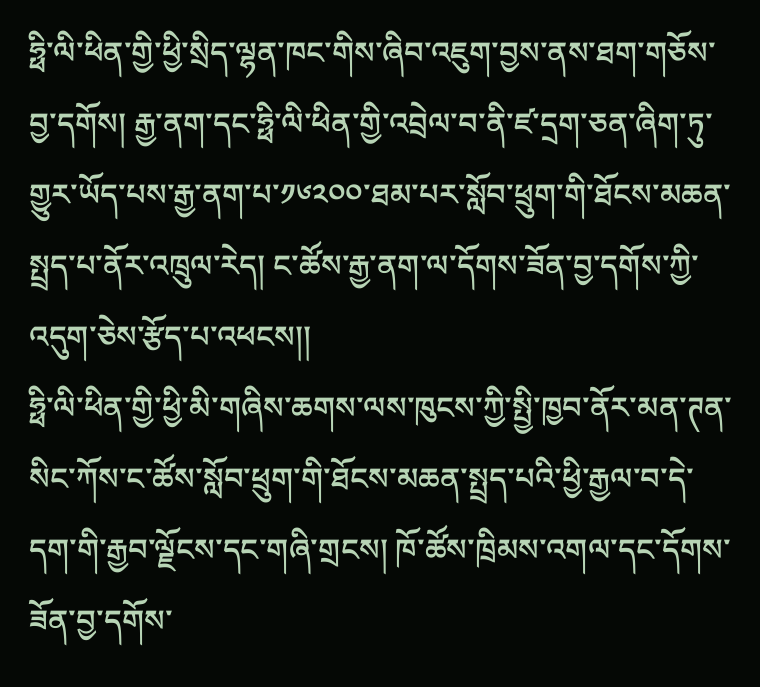ཧྥི་ལི་ཕིན་གྱི་ཕྱི་སྲིད་ལྷན་ཁང་གིས་ཞིབ་འཇུག་བྱས་ནས་ཐག་གཅོས་བྱ་དགོས། རྒྱ་ནག་དང་ཧྥི་ལི་ཕིན་གྱི་འབྲེལ་བ་ནི་ཛ་དྲག་ཅན་ཞིག་ཏུ་གྱུར་ཡོད་པས་རྒྱ་ནག་པ་༡༦༢༠༠་ཐམ་པར་སློབ་ཕྲུག་གི་ཐོངས་མཆན་སྤྲད་པ་ནོར་འཁྲུལ་རེད། ང་ཚོས་རྒྱ་ནག་ལ་དོགས་ཟོན་བྱ་དགོས་ཀྱི་འདུག་ཅེས་རྩོད་པ་འཕངས།།
ཧྥི་ལི་ཕིན་གྱི་ཕྱི་མི་གཞིས་ཆགས་ལས་ཁུངས་ཀྱི་སྤྱི་ཁྱབ་ནོར་མན་ཊན་སིང་ཀོས་ང་ཚོས་སློབ་ཕྲུག་གི་ཐོངས་མཆན་སྤྲད་པའི་ཕྱི་རྒྱལ་བ་དེ་དག་གི་རྒྱབ་ལྗོངས་དང་གཞི་གྲངས། ཁོ་ཚོས་ཁྲིམས་འགལ་དང་དོགས་ཟོན་བྱ་དགོས་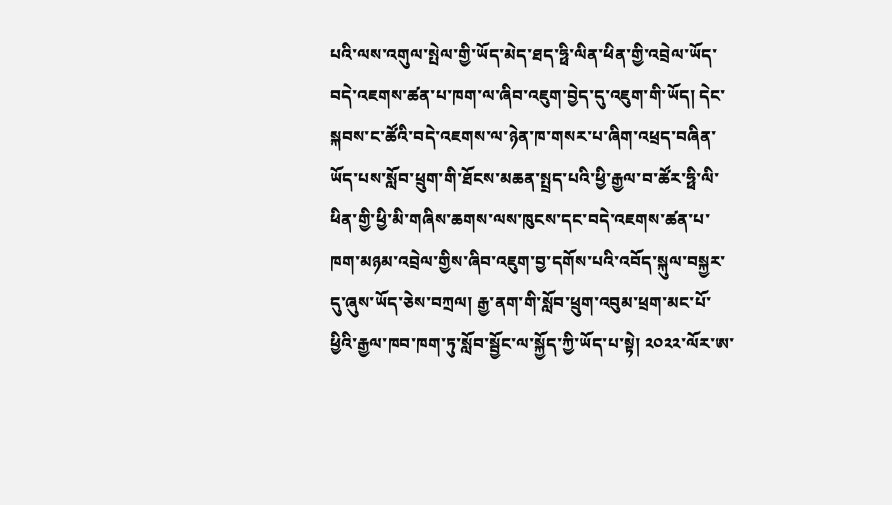པའི་ལས་འགུལ་སྤེལ་གྱི་ཡོད་མེད་ཐད་ཧྥི་ལིན་ཕིན་གྱི་འབྲེལ་ཡོད་བདེ་འཇགས་ཚན་པ་ཁག་ལ་ཞིབ་འཇུག་བྱེད་དུ་འཇུག་གི་ཡོད། དེང་སྐབས་ང་ཚོའི་བདེ་འཇགས་ལ་ཉེན་ཁ་གསར་པ་ཞིག་འཕྲད་བཞིན་ཡོད་པས་སློབ་ཕྲུག་གི་ཐོངས་མཆན་སྤྲད་པའི་ཕྱི་རྒྱལ་བ་ཚོར་ཧྥི་ལི་ཕིན་གྱི་ཕྱི་མི་གཞིས་ཆགས་ལས་ཁུངས་དང་བདེ་འཇགས་ཚན་པ་ཁག་མཉམ་འབྲེལ་གྱིས་ཞིབ་འཇུག་བྱ་དགོས་པའི་འབོད་སྐུལ་བསྐྱར་དུ་ཞུས་ཡོད་ཅེས་བཀྲལ། རྒྱ་ནག་གི་སློབ་ཕྲུག་འབུམ་ཕྲག་མང་པོ་ཕྱིའི་རྒྱལ་ཁབ་ཁག་ཏུ་སློབ་སྦྱོང་ལ་སྐྱོད་ཀྱི་ཡོད་པ་སྟེ། ༢༠༢༢་ལོར་ཨ་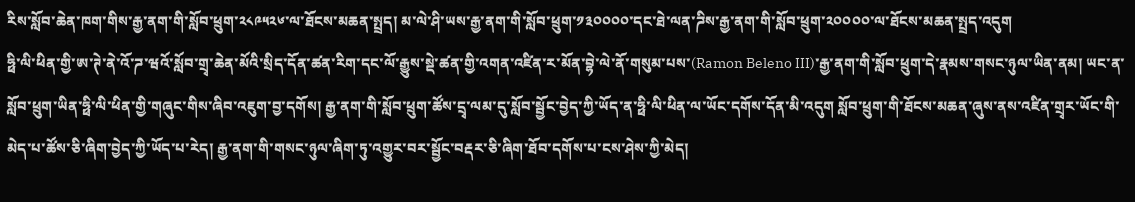རིས་སློབ་ཆེན་ཁག་གིས་རྒྱ་ནག་གི་སློབ་ཕྲུག་༢༨༩༥༢༦་ལ་ཐོངས་མཆན་སྤྲད། མ་ལེ་ཤི་ཡས་རྒྱ་ནག་གི་སློབ་ཕྲུག་༡༣༠༠༠༠་དང་ཐེ་ལན་ཌིས་རྒྱ་ནག་གི་སློབ་ཕྲུག་༢༠༠༠༠་ལ་ཐོངས་མཆན་སྤྲད་འདུག
ཧྥི་ལི་ཕིན་གྱི་ཨ་ཊེ་ནེ་འོ་ཌ་ཝའོ་སློབ་གྲྭ་ཆེན་མོའི་སྲིད་དོན་ཚན་རིག་དང་ལོ་རྒྱུས་སྡེ་ཚན་གྱི་འགན་འཛིན་ར་མོན་བྷེ་ལེ་ནོ་གསུམ་པས་(Ramon Beleno III)་རྒྱ་ནག་གི་སློབ་ཕྲུག་དེ་རྣམས་གསང་ཉུལ་ཡིན་ནམ། ཡང་ན་སློབ་ཕྲུག་ཡིན་ཧྥི་ལི་ཕིན་གྱི་གཞུང་གིས་ཞིབ་འཇུག་བྱ་དགོས། རྒྱ་ནག་གི་སློབ་ཕྲུག་ཚོས་དྲྭ་ལམ་དུ་སློབ་སྦྱོང་བྱེད་ཀྱི་ཡོད་ན་ཧྥི་ལི་ཕིན་ལ་ཡོང་དགོས་དོན་མི་འདུག སློབ་ཕྲུག་གི་ཐོངས་མཆན་ཞུས་ནས་འཛིན་གྲྭར་ཡོང་གི་མེད་པ་ཚོས་ཅི་ཞིག་བྱེད་ཀྱི་ཡོད་པ་རེད། རྒྱ་ནག་གི་གསང་ཉུལ་ཞིག་ཏུ་འགྱུར་བར་སྦྱོང་བརྡར་ཅི་ཞིག་ཐོབ་དགོས་པ་ངས་ཤེས་ཀྱི་མེད།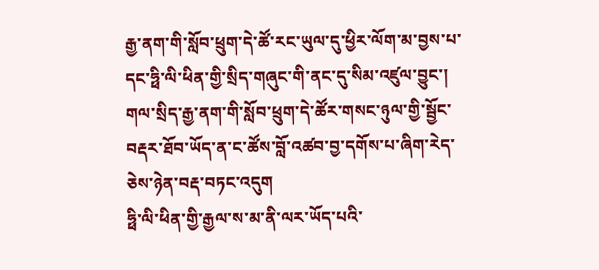རྒྱ་ནག་གི་སློབ་ཕྲུག་དེ་ཚོ་རང་ཡུལ་དུ་ཕྱིར་ལོག་མ་བྱས་པ་དང་ཧྥི་ལི་ཕིན་གྱི་སྲིད་གཞུང་གི་ནང་དུ་སིམ་འཛུལ་བྱུང་། གལ་སྲིད་རྒྱ་ནག་གི་སློབ་ཕྲུག་དེ་ཚོར་གསང་ཉུལ་གྱི་སྦྱོང་བརྡར་ཐོབ་ཡོད་ན་ང་ཚོས་བློ་འཚབ་བྱ་དགོས་པ་ཞིག་རེད་ཅེས་ཉེན་བརྡ་བཏང་འདུག
ཧྥི་ལི་ཕིན་གྱི་རྒྱལ་ས་མ་ནི་ལར་ཡོད་པའི་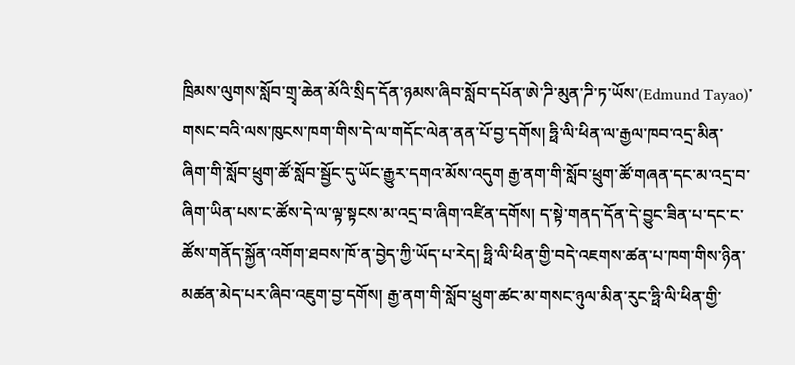ཁྲིམས་ལུགས་སློབ་གྲྭ་ཆེན་མོའི་སྲིད་དོན་ཉམས་ཞིབ་སློབ་དཔོན་ཨེ་ཌི་མུན་ཌི་ཏ་ཡོས་(Edmund Tayao)་གསང་བའི་ལས་ཁུངས་ཁག་གིས་དེ་ལ་གདོང་ལེན་ནན་པོ་བྱ་དགོས། ཧྥི་ལི་ཕིན་ལ་རྒྱལ་ཁབ་འདྲ་མིན་ཞིག་གི་སློབ་ཕྲུག་ཚོ་སློབ་སྦྱོང་དུ་ཡོང་རྒྱུར་དགའ་མོས་འདུག རྒྱ་ནག་གི་སློབ་ཕྲུག་ཚོ་གཞན་དང་མ་འདྲ་བ་ཞིག་ཡིན་པས་ང་ཚོས་དེ་ལ་ལྟ་སྟངས་མ་འདྲ་བ་ཞིག་འཛིན་དགོས། ད་སྟེ་གནད་དོན་དེ་བྱུང་ཟིན་པ་དང་ང་ཚོས་གནོད་སྐྱོན་འགོག་ཐབས་ཁོ་ན་བྱེད་ཀྱི་ཡོད་པ་རེད། ཧྥི་ལི་ཕིན་གྱི་བདེ་འཇགས་ཚན་པ་ཁག་གིས་ཉིན་མཚན་མེད་པར་ཞིབ་འཇུག་བྱ་དགོས། རྒྱ་ནག་གི་སློབ་ཕྲུག་ཚང་མ་གསང་ཉུལ་མིན་རུང་ཧྥི་ལི་ཕིན་གྱི་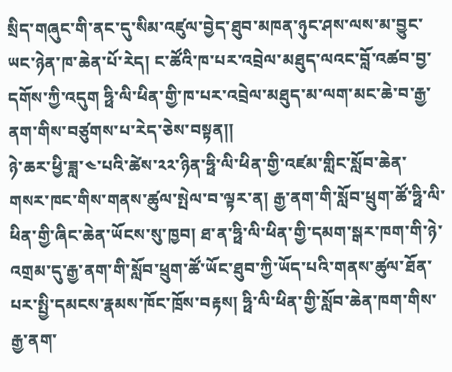སྲིད་གཞུང་གི་ནང་དུ་སིམ་འཛུལ་བྱེད་ཐུབ་མཁན་ཉུང་ཤས་ལས་མ་བྱུང་ཡང་ཉེན་ཁ་ཆེན་པོ་རེད། ང་ཚོའི་ཁ་པར་འབྲེལ་མཐུད་ལའང་བློ་འཚབ་བྱ་དགོས་ཀྱི་འདུག ཧྥི་ལི་ཕིན་གྱི་ཁ་པར་འབྲེལ་མཐུད་མ་ལག་མང་ཆེ་བ་རྒྱ་ནག་གིས་བཙུགས་པ་རེད་ཅེས་བསྟན།།
ཉེ་ཆར་ཕྱི་ཟླ་༤་པའི་ཚེས་༢༢་ཉིན་ཧྥི་ལི་ཕིན་གྱི་འཛམ་གླིང་སློབ་ཆེན་གསར་ཁང་གིས་གནས་ཚུལ་སྤེལ་བ་ལྟར་ན། རྒྱ་ནག་གི་སློབ་ཕྲུག་ཚོ་ཧྥི་ལི་ཕིན་གྱི་ཞིང་ཆེན་ཡོངས་སུ་ཁྱབ། ཐ་ན་ཧྥི་ལི་ཕིན་གྱི་དམག་སྒར་ཁག་གི་ཉེ་འགྲམ་དུ་རྒྱ་ནག་གི་སློབ་ཕྲུག་ཚོ་ཡོང་ཐུབ་ཀྱི་ཡོད་པའི་གནས་ཚུལ་ཐོན་པར་སྤྱི་དམངས་རྣམས་ཁོང་ཁྲོས་བརྟས། ཧྥི་ལི་ཕིན་གྱི་སློབ་ཆེན་ཁག་གིས་རྒྱ་ནག་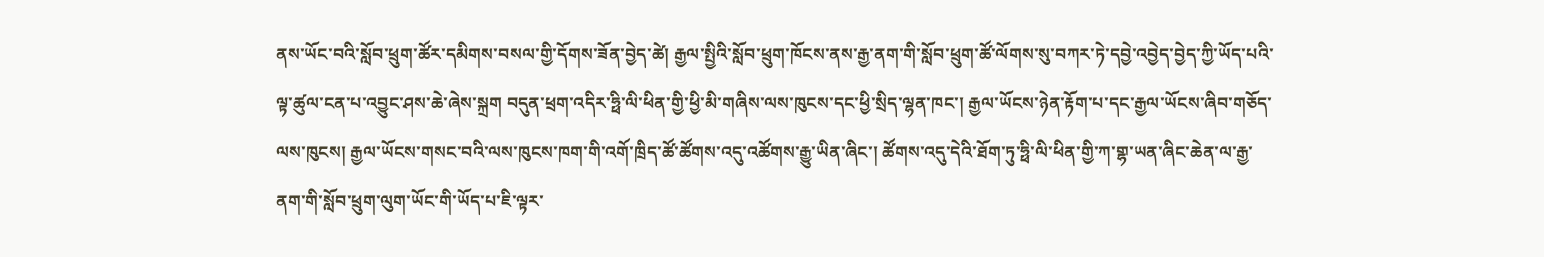ནས་ཡོང་བའི་སློབ་ཕྲུག་ཚོར་དམིགས་བསལ་གྱི་དོགས་ཟོན་བྱེད་ཚེ། རྒྱལ་སྤྱིའི་སློབ་ཕྲུག་ཁོངས་ནས་རྒྱ་ནག་གི་སློབ་ཕྲུག་ཚོ་ལོགས་སུ་བཀར་ཏེ་དབྱེ་འབྱེད་བྱེད་ཀྱི་ཡོད་པའི་ལྟ་ཚུལ་ངན་པ་འབྱུང་ཤས་ཆེ་ཞེས་སྐྲག བདུན་ཕྲག་འདིར་ཧྥི་ལི་ཕིན་གྱི་ཕྱི་མི་གཞིས་ལས་ཁུངས་དང་ཕྱི་སྲིད་ལྷན་ཁང་། རྒྱལ་ཡོངས་ཉེན་རྟོག་པ་དང་རྒྱལ་ཡོངས་ཞིབ་གཅོད་ལས་ཁུངས། རྒྱལ་ཡོངས་གསང་བའི་ལས་ཁུངས་ཁག་གི་འགོ་ཁྲིད་ཚོ་ཚོགས་འདུ་འཚོགས་རྒྱུ་ཡིན་ཞིང་། ཚོགས་འདུ་དེའི་ཐོག་ཏུ་ཧྥི་ལི་ཕིན་གྱི་ཀ་གྷ་ཡན་ཞིང་ཆེན་ལ་རྒྱ་ནག་གི་སློབ་ཕྲུག་ལུག་ཡོང་གི་ཡོད་པ་ཇི་ལྟར་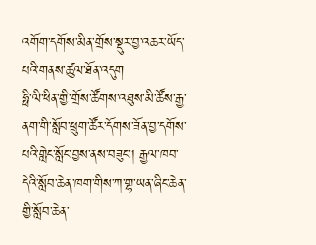འགོག་དགོས་མིན་གྲོས་སྡུར་བྱ་འཆར་ཡོད་པའི་གནས་ཚུལ་ཐོན་འདུག
ཧྥི་ལི་ཕིན་གྱི་གྲོས་ཚོགས་འཐུས་མི་ཚོས་རྒྱ་ནག་གི་སློབ་ཕྲུག་ཚོར་དོགས་ཟོན་བྱ་དགོས་པའི་གླེང་སློང་བྱས་ནས་བཟུང་། རྒྱལ་ཁབ་དེའི་སློབ་ཆེན་ཁག་གིས་ཀ་གྷ་ཡན་ཞིང་ཆེན་གྱི་སློབ་ཆེན་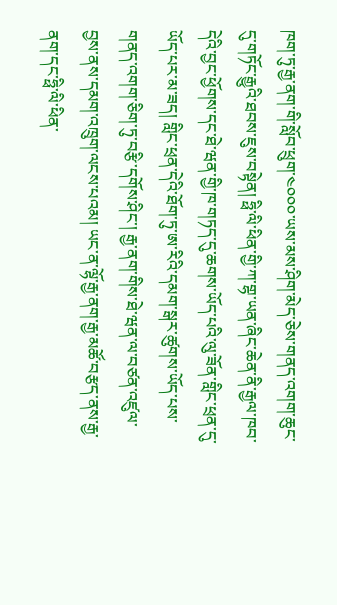ཁག་ཏུ་རྒྱ་ནག་གི་སློབ་ཕྲུག་༤༠༠༠་ཡས་མས་ཤིག་མེད་ཅེས་གནད་འགག་ཆུང་དུ་གཏོང་རྒྱུའི་ཐབས་ཇུས་བསྟེན། ཧྥི་ལི་ཕིན་གྱི་ཀ་གྷ་ཡན་ཞིང་ཆེན་ནི་རྒྱལ་ཁབ་དེའི་བྱང་ཕྱོགས་དང་ཐེ་ཝན་གྱི་ཁ་གཏད་དུ་ཆགས་ཡོད་པའི་ལུ་ཟོན་གླིང་ཕྲན་དུ་ཡོད་པར་མ་ཟད། གླིང་ཕྲན་དེའི་ཐོག་ཏུ་ཨ་རིའི་དམག་སྒར་ཚུགས་ཡོད་པས་གནད་འགག་ཅིག་ཏུ་བརྩི་དགོས་ཤིང་། རྒྱ་ནག་གིས་ཐེ་ཝན་ལ་བཙན་འཛུལ་བྱས་ནས་དམག་འཁྲུག་ལངས་པའམ། ཡང་ན་ལྷོ་རྒྱ་ནག་རྒྱ་མཚོ་བརྩད་ནས་རྒྱ་ནག་དང་ཧྥི་ལི་ཕིན་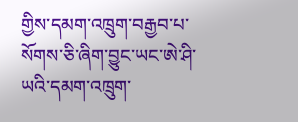གྱིས་དམག་འཁྲུག་བརྒྱབ་པ་སོགས་ཅི་ཞིག་བྱུང་ཡང་ཨེ་ཤི་ཡའི་དམག་འཁྲུག་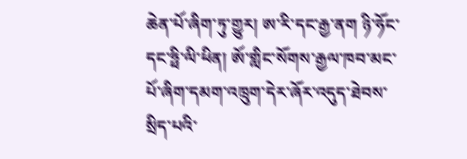ཆེན་པོ་ཞིག་ཏུ་གྱུར། ཨ་རི་དང་རྒྱ་ནག ཉི་ཧོང་དང་ཧྥི་ལི་ཕིན། ཨོ་གླིང་སོགས་རྒྱལ་ཁབ་མང་པོ་ཞིག་དམག་འཁྲུག་དེར་ཞོར་འདུད་ཐེབས་སྲིད་པའི་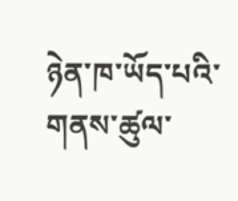ཉེན་ཁ་ཡོད་པའི་གནས་ཚུལ་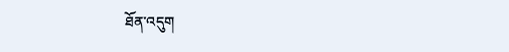ཐོན་འདུག